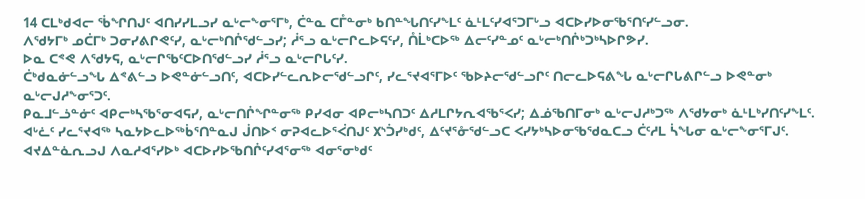14 ᑕᒪᒃᑯᐊᓕ ᖄᖏᑎᒍᑦ ᐊᑎᓯᓯᒪᓗᓯ ᓇᒡᓕᖕᓂᕐᒥᒃ, ᑖᓐᓇ ᑕᒤᓐᓂᒃ ᑲᑎᓐᖓᑎᑦᓯᖕᒪᑦ ᓈᒻᒪᑦᓯᐊᕐᑐᒥᒡᓗ ᐊᑕᐅᓯᐅᓂᖃᕐᑎᑦᓯᓪᓗᓂ.
ᐱᖁᔭᒥᒃ ᓄᑖᒥᒃ ᑐᓂᓯᕕᒋᕙᑦᓯ, ᓇᒡᓕᒃᑎᒌᖁᓪᓗᓯ; ᓲᕐᓗ ᓇᒡᓕᒋᓚᐅᕋᑦᓯ, ᑍᒫᒃᑕᐅᖅ ᐃᓕᑦᓯᓐᓄᑦ ᓇᒡᓕᒃᑎᒌᒃᑐᒃᓴᐅᒋᕗᓯ.
ᐅᓇ ᑕᕝᕙ ᐱᖁᔭᕋ, ᓇᒡᓕᒋᖃᑦᑕᐅᑎᖁᓪᓗᓯ ᓲᕐᓗ ᓇᒡᓕᒋᒐᑦᓯ.
ᑖᒃᑯᓇᓃᓪᓗᖓ ᐃᕝᕕᓪᓗ ᐅᕙᓐᓃᓪᓗᑎᑦ, ᐊᑕᐅᓯᓪᓚᕆᐅᓕᖁᓪᓗᒋᑦ, ᓯᓚᕐᔪᐊᕐᒥᐅᑦ ᖃᐅᔨᓕᖁᓪᓗᒋᑦ ᑎᓕᓚᐅᕋᕕᖓ ᓇᒡᓕᒋᒐᕕᒋᓪᓗ ᐅᕙᓐᓂᒃ ᓇᒡᓕᒍᓱᖕᓂᕐᑐᑦ.
ᑭᓇᒧᓪᓘᓐᓃᑦ ᐊᑭᓕᒃᓴᖃᕐᓂᐊᕋᓯ, ᓇᒡᓕᑎᒌᖏᓐᓂᖅ ᑭᓯᐊᓂ ᐊᑭᓕᒃᓴᑎᑐᑦ ᐃᓱᒪᒋᔭᕆᐊᖃᕐᐸᓯ; ᐃᓅᖃᑎᒥᓂᒃ ᓇᒡᓕᒍᓱᒃᑐᖅ ᐱᖁᔭᓂᒃ ᓈᒻᒪᒃᓯᑎᑦᓯᖕᒪᑦ.
ᐊᒡᓛᑦ ᓯᓚᕐᔪᐊᖅ ᓴᓇᔭᐅᓚᐅᖅᑳᕐᑎᓐᓇᒍ ᒎᑎᐅᑉ ᓂᕈᐊᓚᐅᕐᐹᑎᒍᑦ ᙭ᔅᑑᓯᒃᑯᑦ, ᐃᑦᔪᕐᓁᖁᓪᓗᑕ ᐸᓯᔭᒃᓴᐅᓂᖃᖁᓇᑕᓗ ᑖᑦᓱᒪ ᓵᖓᓂ ᓇᒡᓕᖕᓂᕐᒥᒍᑦ.
ᐊᔪᐃᓐᓈᕆᓗᒍ ᐱᓇᓱᐊᕐᓯᐅᒃ ᐊᑕᐅᓯᐅᖃᑎᒌᑦᓯᐊᕐᓂᖅ ᐊᓂᕐᓂᒃᑯᑦ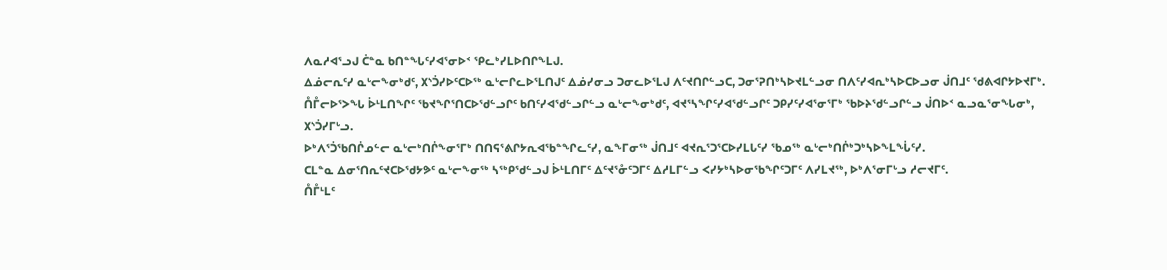ᐱᓇᓱᐊᕐᓗᒍ ᑖᓐᓇ ᑲᑎᓐᖓᑦᓯᐊᕐᓂᐅᑉ ᕿᓚᒃᓯᒪᐅᑎᒋᖕᒪᒍ.
ᐃᓅᓕᕆᑦᓯ ᓇᒡᓕᖕᓂᒃᑯᑦ, ᙭ᔅᑑᓯᐅᑦᑕᐅᖅ ᓇᒡᓕᒋᓚᐅᕐᒪᑎᒍᑦ ᐃᓅᓯᓂᓗ ᑐᓂᓚᐅᕐᒪᒍ ᐱᑦᔪᑎᒋᓪᓗᑕ, ᑐᓂᕐᕈᑎᒃᓴᐅᔪᒪᓪᓗᓂ ᑎᐱᑦᓯᐊᕆᒃᓴᐅᑕᐅᓗᓂ ᒎᑎᒧᑦ ᖁᕕᐊᒋᔭᐅᔪᒥᒃ.
ᑍᒤᓕᐅᕐᐳᖓ ᐆᒻᒪᑎᖏᑦ ᖃᔪᖏᕐᑎᑕᐅᖁᓪᓗᒋᑦ ᑲᑎᑦᓯᐊᖁᓪᓗᒋᓪᓗ ᓇᒡᓕᖕᓂᒃᑯᑦ, ᐊᔪᕐᓴᖏᑦᓯᐊᖁᓪᓗᒋᑦ ᑐᑭᓯᑦᓯᐊᕐᓂᕐᒥᒃ ᖃᐅᔨᖁᓪᓗᒋᓪᓗ ᒎᑎᐅᑉ ᓇᓗᓇᕐᓂᖓᓂᒃ, ᙭ᔅᑑᓯᒥᒡᓗ.
ᐅᒃᐱᕐᑑᖃᑎᒌᓄᓪᓕ ᓇᒡᓕᒃᑎᒌᖕᓂᕐᒥᒃ ᑎᑎᕋᕐᕕᒋᔭᕆᐊᖃᓐᖏᓚᑦᓯ, ᓇᖕᒥᓂᖅ ᒎᑎᒧᑦ ᐊᔪᕆᕐᑐᕐᑕᐅᓯᒪᒐᑦᓯ ᖃᓄᖅ ᓇᒡᓕᒃᑎᒌᒃᑐᒃᓴᐅᖕᒪᖔᑦᓯ.
ᑕᒪᓐᓇ ᐃᓂᕐᑎᕆᑦᔪᑕᐅᖁᔭᕗᑦ ᓇᒡᓕᖕᓂᖅ ᓴᖅᑭᖁᓪᓗᒍ ᐆᒻᒪᑎᒥᑦ ᐃᑦᔪᕐᓁᑦᑐᒥᑦ ᐃᓱᒪᒥᓪᓗ ᐸᓯᔭᒃᓴᐅᓂᖃᖏᑦᑐᒥᑦ ᐱᓯᒪᔪᖅ, ᐅᒃᐱᕐᓂᒥᒡᓗ ᓱᓕᔪᒥᑦ.
ᑍᒤᒻᒪᑦ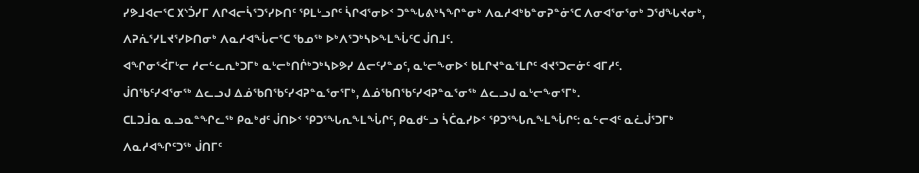ᓯᕗᒧᐊᓕᕐᑕ ᙭ᔅᑑᓯᒥ ᐱᒋᐊᓕᓵᕐᑐᕐᓯᐅᑎᑦ ᕿᒪᒡᓗᒋᑦ ᓵᒋᐊᕐᓂᐅᑉ ᑐᓐᖓᕕᒃᓴᖏᓐᓂᒃ ᐱᓇᓱᐊᒃᑲᓐᓂᕈᓐᓃᕐᑕ ᐱᓂᐊᕐᓂᕐᓂᒃ ᑐᖁᖓᔪᓂᒃ, ᐱᕈᕇᕐᓯᒪᔪᕐᓯᐅᑎᓂᒃ ᐱᓇᓱᐊᖔᓕᕐᑕ ᖃᓄᖅ ᐅᒃᐱᕐᑐᒃᓴᐅᖕᒪᖔᑦᑕ ᒎᑎᒧᑦ.
ᐊᖏᓂᕐᐹᒥᒡᓕ ᓱᓕᓪᓚᕆᒃᑐᒥᒃ ᓇᒡᓕᒃᑎᒌᒃᑐᒃᓴᐅᕗᓯ ᐃᓕᑦᓯᓐᓄᑦ, ᓇᒡᓕᖕᓂᐅᑉ ᑲᒪᒋᔪᓐᓇᕐᒪᒋᑦ ᐊᔪᕐᑐᓕᓃᑦ ᐊᒥᓱᑦ.
ᒎᑎᖃᑦᓯᐊᕐᓂᖅ ᐃᓚᓗᒍ ᐃᓅᖃᑎᖃᑦᓯᐊᕈᓐᓇᕐᓂᕐᒥᒃ, ᐃᓅᖃᑎᖃᑦᓯᐊᕈᓐᓇᕐᓂᖅ ᐃᓚᓗᒍ ᓇᒡᓕᖕᓂᕐᒥᒃ.
ᑕᒪᑐᒨᓇ ᓇᓗᓇᓐᖏᓚᖅ ᑭᓇᒃᑯᑦ ᒎᑎᐅᑉ ᕿᑐᕐᖓᕆᖕᒪᖔᒋᑦ, ᑭᓇᑯᓪᓗ ᓵᑖᓇᓯᐅᑉ ᕿᑐᕐᖓᕆᖕᒪᖔᒋᑦ: ᓇᓪᓕᐊᑦ ᓇᓛᒎᕐᑐᒥᒃ ᐱᓇᓱᐊᖏᑦᑐᖅ ᒎᑎᒥᑦ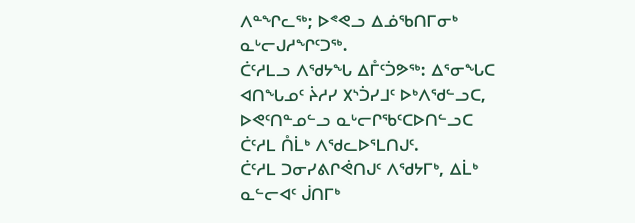ᐱᓐᖏᓚᖅ; ᐅᕝᕙᓗ ᐃᓅᖃᑎᒥᓂᒃ ᓇᒡᓕᒍᓱᖏᑦᑐᖅ.
ᑖᑦᓱᒪᓗ ᐱᖁᔭᖓ ᐃᒤᑦᑑᕗᖅ: ᐃᕐᓂᖓᑕ ᐊᑎᖓᓄᑦ ᔩᓱᓯ ᙭ᔅᑑᓯᒧᑦ ᐅᒃᐱᖁᓪᓗᑕ, ᐅᕙᑦᑎᓐᓄᓪᓗ ᓇᒡᓕᒋᖃᑦᑕᐅᑎᓪᓗᑕ ᑖᑦᓱᒪ ᑍᒫᒃ ᐱᖁᓚᐅᕐᒪᑎᒍᑦ.
ᑖᑦᓱᒪ ᑐᓂᓯᕕᒋᕚᑎᒍᑦ ᐱᖁᔭᒥᒃ, ᐃᒫᒃ ᓇᓪᓕᐊᑦ ᒎᑎᒥᒃ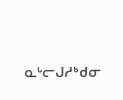ᓇᒡᓕᒍᓱᒃᑯᓂ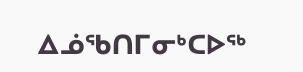ᐃᓅᖃᑎᒥᓂᒃᑕᐅᖅ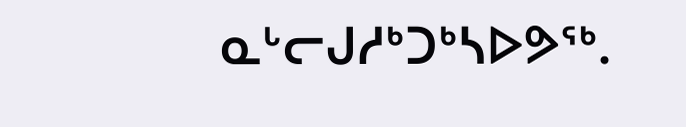ᓇᒡᓕᒍᓱᒃᑐᒃᓴᐅᕗᖅ.